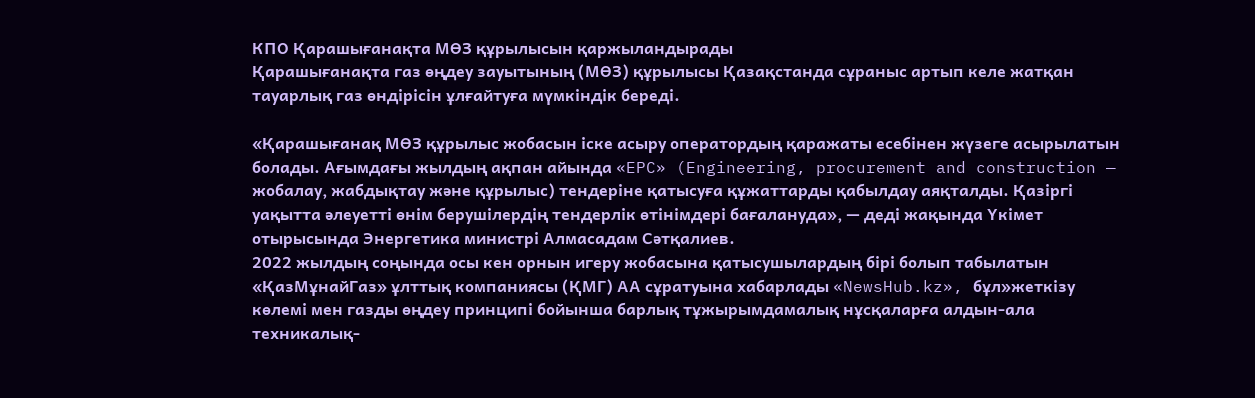КПО Қарашығанақта МӨЗ құрылысын қаржыландырады
Қарашығанақта газ өңдеу зауытының (МӨЗ) құрылысы Қазақстанда сұраныс артып келе жатқан тауарлық газ өндірісін ұлғайтуға мүмкіндік береді.

«Қарашығанақ МӨЗ құрылыс жобасын іске асыру оператордың қаражаты есебінен жүзеге асырылатын болады. Ағымдағы жылдың ақпан айында «EPC» (Engineering, procurement and construction — жобалау, жабдықтау және құрылыс) тендеріне қатысуға құжаттарды қабылдау аяқталды. Қазіргі уақытта әлеуетті өнім берушілердің тендерлік өтінімдері бағалануда», — деді жақында Үкімет отырысында Энергетика министрі Алмасадам Сәтқалиев.
2022 жылдың соңында осы кен орнын игеру жобасына қатысушылардың бірі болып табылатын «ҚазМұнайГаз» ұлттық компаниясы (ҚМГ) АА сұратуына хабарлады «NewsHub.kz», бұл»жеткізу көлемі мен газды өңдеу принципі бойынша барлық тұжырымдамалық нұсқаларға алдын-ала техникалық-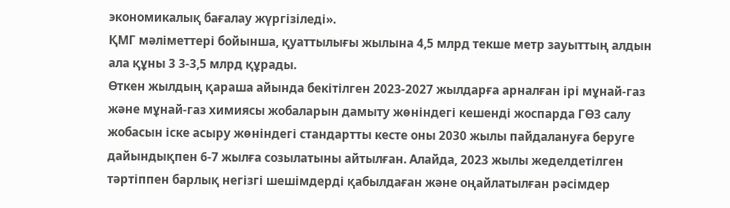экономикалық бағалау жүргізіледі».
ҚМГ мәліметтері бойынша, қуаттылығы жылына 4,5 млрд текше метр зауыттың алдын ала құны 3 3-3,5 млрд құрады.
Өткен жылдың қараша айында бекітілген 2023-2027 жылдарға арналған ірі мұнай-газ және мұнай-газ химиясы жобаларын дамыту жөніндегі кешенді жоспарда ГӨЗ салу жобасын іске асыру жөніндегі стандартты кесте оны 2030 жылы пайдалануға беруге дайындықпен 6-7 жылға созылатыны айтылған. Алайда, 2023 жылы жеделдетілген тәртіппен барлық негізгі шешімдерді қабылдаған және оңайлатылған рәсімдер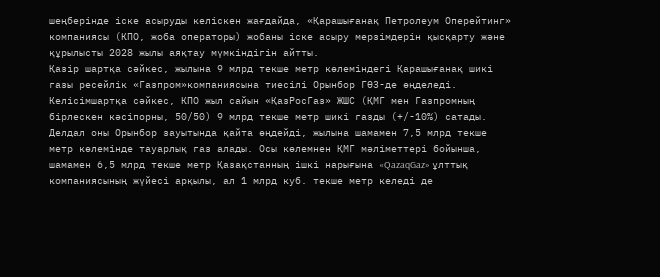шеңберінде іске асыруды келіскен жағдайда, «Қарашығанақ Петролеум Оперейтинг» компаниясы (КПО, жоба операторы) жобаны іске асыру мерзімдерін қысқарту және құрылысты 2028 жылы аяқтау мүмкіндігін айтты.
Қазір шартқа сәйкес, жылына 9 млрд текше метр көлеміндегі Қарашығанақ шикі газы ресейлік «Газпром»компаниясына тиесілі Орынбор ГӨЗ-де өңделеді. Келісімшартқа сәйкес, КПО жыл сайын «ҚазРосГаз» ЖШС (ҚМГ мен Газпромның бірлескен кәсіпорны, 50/50) 9 млрд текше метр шикі газды (+/-10%) сатады. Делдал оны Орынбор зауытында қайта өңдейді, жылына шамамен 7,5 млрд текше метр көлемінде тауарлық газ алады. Осы көлемнен ҚМГ мәліметтері бойынша, шамамен 6,5 млрд текше метр Қазақстанның ішкі нарығына «QazaqGaz» ұлттық компаниясының жүйесі арқылы, ал 1 млрд куб. текше метр келеді де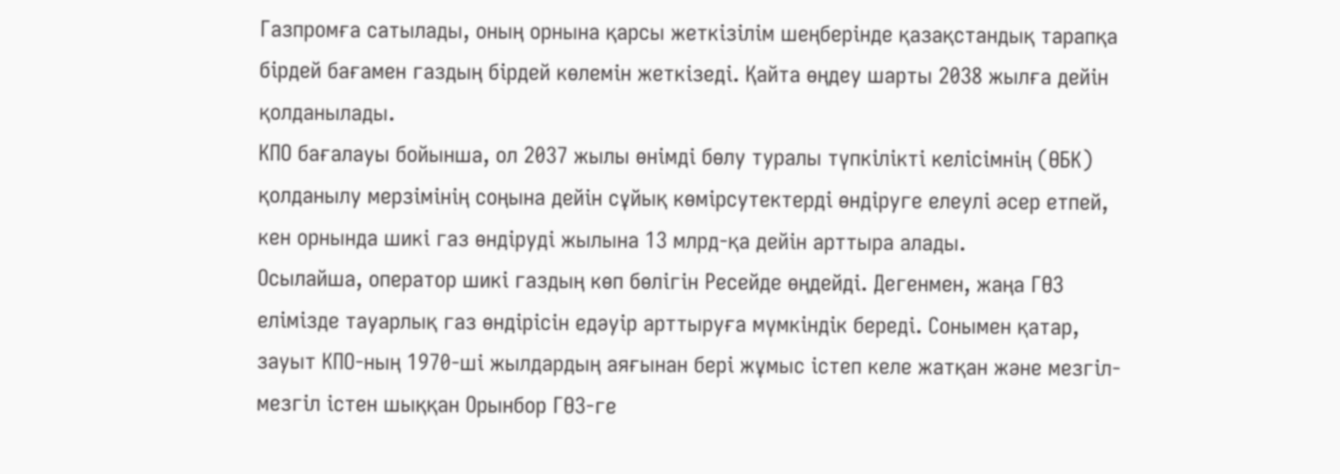Газпромға сатылады, оның орнына қарсы жеткізілім шеңберінде қазақстандық тарапқа бірдей бағамен газдың бірдей көлемін жеткізеді. Қайта өңдеу шарты 2038 жылға дейін қолданылады.
КПО бағалауы бойынша, ол 2037 жылы өнімді бөлу туралы түпкілікті келісімнің (ӨБК) қолданылу мерзімінің соңына дейін сұйық көмірсутектерді өндіруге елеулі әсер етпей, кен орнында шикі газ өндіруді жылына 13 млрд-қа дейін арттыра алады.
Осылайша, оператор шикі газдың көп бөлігін Ресейде өңдейді. Дегенмен, жаңа ГӨЗ елімізде тауарлық газ өндірісін едәуір арттыруға мүмкіндік береді. Сонымен қатар, зауыт КПО-ның 1970-ші жылдардың аяғынан бері жұмыс істеп келе жатқан және мезгіл-мезгіл істен шыққан Орынбор ГӨЗ-ге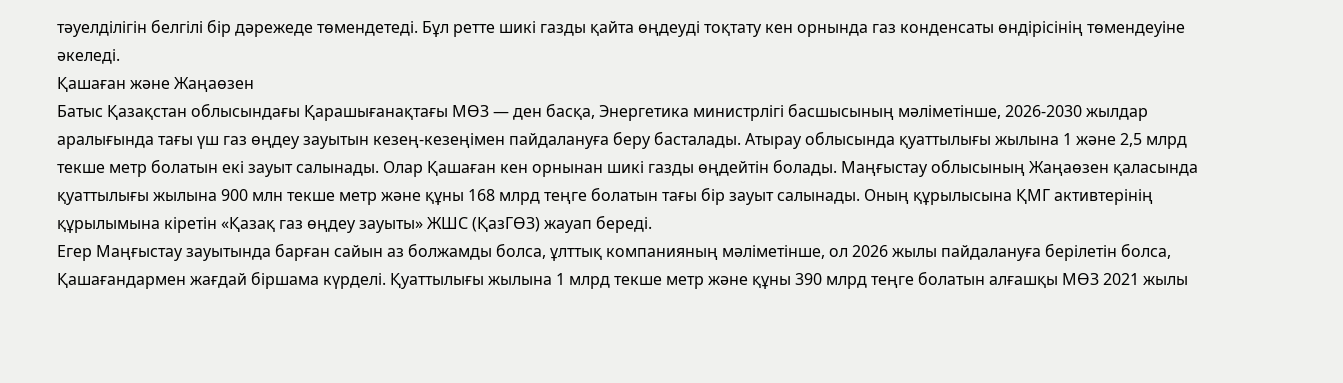тәуелділігін белгілі бір дәрежеде төмендетеді. Бұл ретте шикі газды қайта өңдеуді тоқтату кен орнында газ конденсаты өндірісінің төмендеуіне әкеледі.
Қашаған және Жаңаөзен
Батыс Қазақстан облысындағы Қарашығанақтағы МӨЗ — ден басқа, Энергетика министрлігі басшысының мәліметінше, 2026-2030 жылдар аралығында тағы үш газ өңдеу зауытын кезең-кезеңімен пайдалануға беру басталады. Атырау облысында қуаттылығы жылына 1 және 2,5 млрд текше метр болатын екі зауыт салынады. Олар Қашаған кен орнынан шикі газды өңдейтін болады. Маңғыстау облысының Жаңаөзен қаласында қуаттылығы жылына 900 млн текше метр және құны 168 млрд теңге болатын тағы бір зауыт салынады. Оның құрылысына ҚМГ активтерінің құрылымына кіретін «Қазақ газ өңдеу зауыты» ЖШС (ҚазГӨЗ) жауап береді.
Егер Маңғыстау зауытында барған сайын аз болжамды болса, ұлттық компанияның мәліметінше, ол 2026 жылы пайдалануға берілетін болса, Қашағандармен жағдай біршама күрделі. Қуаттылығы жылына 1 млрд текше метр және құны 390 млрд теңге болатын алғашқы МӨЗ 2021 жылы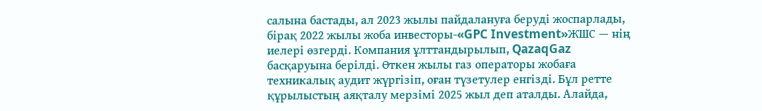салына бастады, ал 2023 жылы пайдалануға беруді жоспарлады, бірақ 2022 жылы жоба инвесторы-«GPC Investment»ЖШС — нің иелері өзгерді. Компания ұлттандырылып, QazaqGaz басқаруына берілді. Өткен жылы газ операторы жобаға техникалық аудит жүргізіп, оған түзетулер енгізді. Бұл ретте құрылыстың аяқталу мерзімі 2025 жыл деп аталды. Алайда,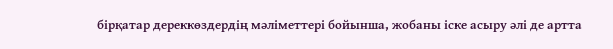бірқатар дереккөздердің мәліметтері бойынша, жобаны іске асыру әлі де артта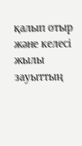қалып отыр және келесі жылы зауыттың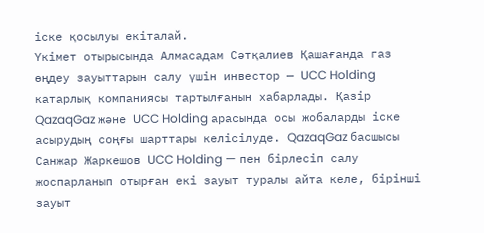іске қосылуы екіталай.
Үкімет отырысында Алмасадам Сәтқалиев Қашағанда газ өңдеу зауыттарын салу үшін инвестор — UCC Holding катарлық компаниясы тартылғанын хабарлады. Қазір QazaqGaz және UCC Holding арасында осы жобаларды іске асырудың соңғы шарттары келісілуде. QazaqGaz басшысы Санжар Жаркешов UCC Holding — пен бірлесіп салу жоспарланып отырған екі зауыт туралы айта келе, бірінші зауыт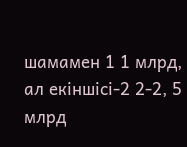шамамен 1 1 млрд, ал екіншісі-2 2-2, 5 млрд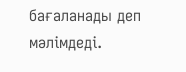бағаланады деп мәлімдеді.